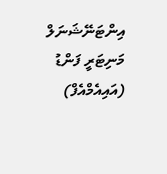އިންޓަނޭޝަނަލް މަނިޓަރީ ފަންޑު (އައިއެމްއެފް)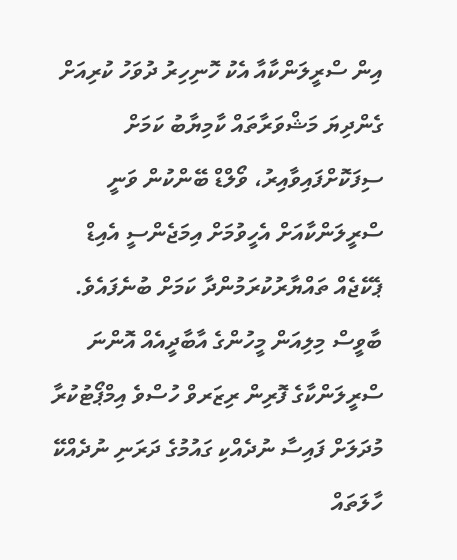އިން ސްރީލަންކާއާ އެކު ހޮނިހިރު ދުވަހު ކުރިއަށް ގެންދިޔަ މަޝްވަރާތައް ކާމިޔާބު ކަމަށް ސިފަކޮށްފައިވާއިރު، ވޯލްޑް ބޭންކުން ވަނީ ސްރީލަންކާއަށް އެހީވުމަށް އިމަޖެންސީ އެއިޑް ޕެކޭޖެއް ތައްޔާރުކުރަމުންދާ ކަމަށް ބުނެފައެވެ.
ބާވީސް މިލިއަން މީހުންގެ އާބާދީއެއް އޮންނަ ސްރީލަންކާގެ ފޮރިން ރިޒަރވް ހުސްވެ އިމްޕޯޓުކުރާ މުދަލަށް ފައިސާ ނުދެއްކި ގައުމުގެ ދަރަނި ނުދެއްކޭ ހާލަތައް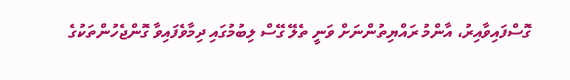ގޮސްފައިވާއިރު، އާންމު ރައްޔިތުންނަށް ވަނީ ތެލޭ ގޭސް ލިބުމުގައި ދިމާވެފައިވާ ގޮންޖެހުންތަކުގެ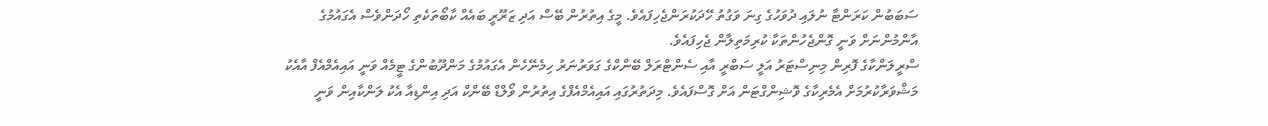ސަބަބުން ކަރަންޓާ ނުލައި ދުވަހުގެ ގިނަ ވަގުތު ހޭދަކުރަންޖެހިފައެވެ. މީގެ އިތުރުން ބޭސް އަދި ޒަރޫރީ ބައެއް ކާބޯތަކެތި ހޯދަންވެސް އެގައުމުގެ އާންމުންނަށް ވަނީ ގޮންޖެހުންތަކާ ކުރިމަތިލާން ޖެހިފައެވެ.
ސްރީލަންކާގެ ފޮރިން މިނިސްޓަރު އަލީ ސަބްރީ އާއި ސެންޓްރަލް ބޭންކްގެ ގަވަރުނަރު ހިމެނޭހެން އެގައުމުގެ މަންދޫބުންގެ ޓީމެއް ވަނީ އައިއެމްއެފް އާއެކު މަޝްވަރާކުރުމަށް އެމެރިކާގެ ވޮޝިންގްޓަން އަށް ގޮސްފައެވެ. މިދަތުރުގައި އައިއެމްއެފްގެ އިތުރުން ވޯލްޑް ބޭންކް އަދި އިންޑިއާ އެކު ލަންކާއިން ވަނީ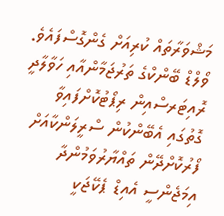މަޝްވަރާތައް ކުރިއަށް ގެންގޮސްފައެވެ.
ވޯލްޑް ބޭންކްގެ ތަރުޖަމާންއާއި ހަވާލާދީ ރޮއިޓަރސްއިން ރިޕޯޓުކޮށްފައިވާ ގޮތުގައި އެބޭންކުން ސްރީލަންކާއަށް ފޯރުކޮށްދޭން ތައްޔާރުވަމުންދާ އިމަޖެންސީ އެއިޑް ޕެކޭޖަކީ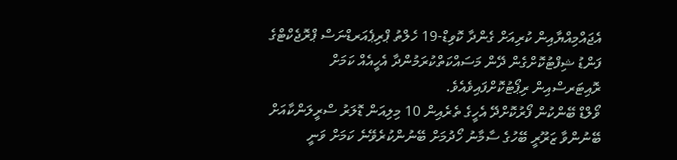އެޖައްމިއްޔާއިން ކުރިއަށް ގެންދާ ކޮވިޑް-19 ހެލްތު ޕްރިޕެއަރޑްނަސް ޕްރޮޖެކްޓްގެ ފަންޑު ޝިފްޓުކޮށްގެން ދޭން މަސައްކަތްކުރަމުންދާ އެހީއެއް ކަމަށް ރޮއިޓަރސްއިން ރިޕޯޓުކޮށްފައިވެއެވެ.
ވޯލްޑް ބޭންކުން ފޯރުކޮށްދޭ އެހީގެ ތެރެއިން 10 މިލިއަން ޑޮލަރު ސްރީލަންކާއަށް ބޭނުންވާ ޒަރޫރީ ބޭހުގެ ސާމާނު ހޯދުމަށް ބޭނުންކުރެވޭނެ ކަމަށް ވަނީ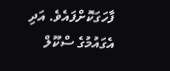ފާހަގަކޮށްފައެވެ. އަދި އެގައުމުގެ ސްކޫލް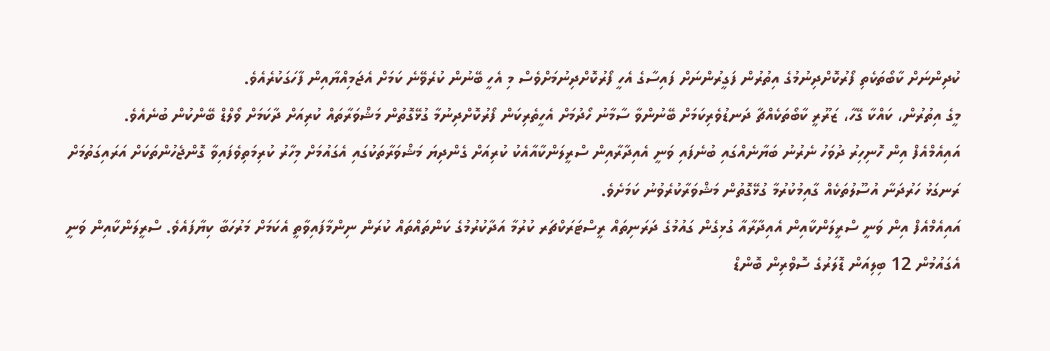ކުދިންނަށް ކާބޯތަކެތި ފޯރުކޮށްދިނުމުގެ އިތުރުން ފަގީރުންނަށް ފައިސާގެ އެހީ ފޯރުކޮށްދިނުމަށްވެސް މި އެހީ ބޭނުން ކުރެވޭނެ ކަމަށް އެޖަމިއްޔާއިން ފާހަގަކުރެއެވެ.
މީގެ އިތުރުން، ކައްކާ ގޭހާ، ޒަރޫރީ ކާބޯތަކެއްޗާ ދަނޑުވެރިކަމަށް ބޭނުންވާ ސާމާނު ހޯދުމަށް އެހީތެރިކަން ފޯރުކޮށްދިނުމާ ގުޅޭގޮތުން މަޝްވަރާތައް ކުރިއަށް ދާކަމަށް ވޯލްޑް ބޭންކުން ބުނެއެވެ.
އައިއެމްއެފް އިން ހޮނިހިރު ދުވަހު ނެރުނު ބަޔާނެއްގައި ބުނެފައި ވަނީ އެއިދާރާއިން ސްރީލަންކާއާއެކު ކުރިއަށް ގެންދިޔަ މަޝްވަރާތަކުގައި އެގައުމަށް މިހާރު ކުރިމަތިވެފައިވާ ގޮންޖެހުންތަކަށް އަރައިގަތުމަށް ރަނގަޅު ހަރުދަނާ އުސޫލުތަކެއް ގާއިމުކުރުމާ ގުޅޭގޮތުން މަޝްވަރާކުރެވުނު ކަމަށެވެ.
އައިއެމްއެފް އިން ވަނީ ސްރީލަންކާއިން އެއިދާރާއާ ގުޅިގެން ގައުމުގެ ދަރަނިތައް ރީސްޓަރަކްޗަރ ކުރުމާ އަދާކުރުމުގެ ކަންތައްތައް ކުރަން ނިންމާފައިވާތީ އެކަމަށް މަރުހަބާ ކިޔާފައެވެ. ސްރީލަންކާއިން ވަނީ އެގައުމުން 12 ބިލިއަން ޑޮލަރުގެ ސޮވްރިން ބޮންޑް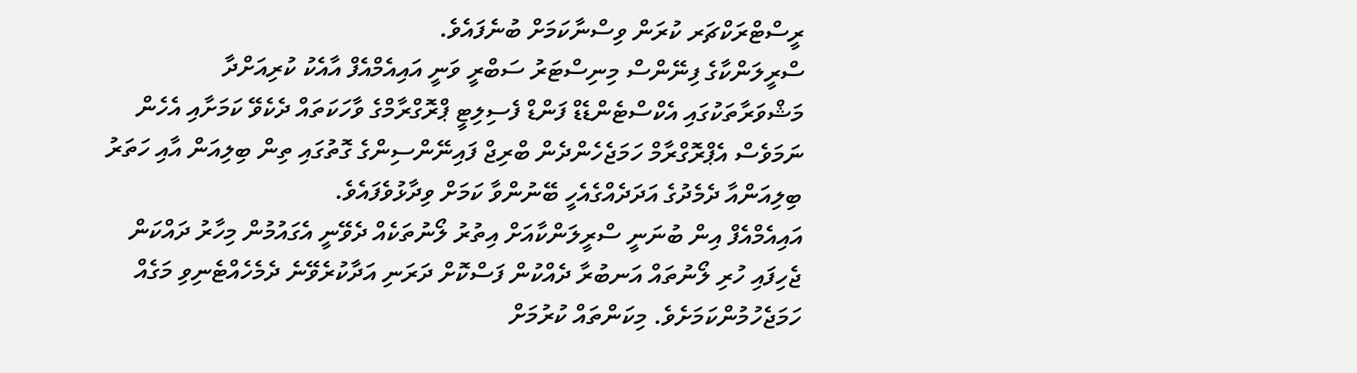ރީސްޓްރަކްޗަރ ކުރަން ވިސްނާކަމަށް ބުނެފައެވެ.
ސްރީލަންކާގެ ފިނޭންސް މިނިސްޓަރު ސަބްރީ ވަނީ އައިއެމްއެފް އާއެކު ކުރިއަށްދާ މަޝްވަރާތަކުގައި އެކްސްޓެންޑެޑް ފަންޑް ފެސިލިޓީ ޕްރޮގްރާމްގެ ވާހަކަތައް ދެކެވޭ ކަމަށާއި އެހެން ނަމަވެސް އެޕްރޮގްރާމް ހަމަޖެހެންދެން ބްރިޖް ފައިނޭންސިންގެ ގޮތުގައި ތިން ބިލިއަން އާއި ހަތަރު ބިލިއަންއާ ދެމެދުގެ އަދަދެއްގެއެހީ ބޭނުންވާ ކަމަށް ވިދާޅުވެފައެވެ.
އައިއެމްއެފް އިން ބުނަނީ ސްރީލަންކާއަށް އިތުރު ލޯނުތަކެއް ދެވޭނީ އެގައުމުން މިހާރު ދައްކަން ޖެހިފައި ހުރި ލޯނުތައް އަނބުރާ ދެއްކުން ފަސްކޮށް ދަރަނި އަދާކުރެވޭނެ ދެމެހެއްޓެނިވި މަގެއް ހަމަޖެހުމުންކަމަށެވެ. މިކަންތައް ކުރުމަށް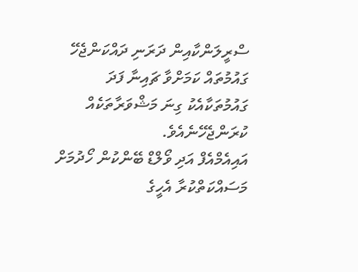ސްރީލަންކާއިން ދަރަނި ދައްކަންޖެހޭ ގައުމުތައް ކަމަށްވާ ޗައިނާ ފަދަ ގައުމުތަކާއެކު ގިނަ މަޝްވަރާތަކެއް ކުރަންޖެހޭނެއެވެ.
އައިއެމްއެފް އަދި ވޯލްޑް ބޭންކުން ހޯދުމަށް މަސައްކަތްކުރާ އެހީގެ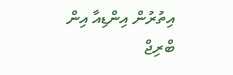އިތުރުން އިންޑިއާ އިން ބްރިޖް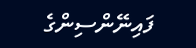ފައިނޭންސިންގެ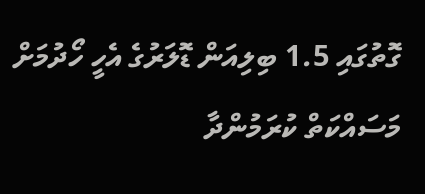ގޮތުގައި 1.5 ބިލިއަން ޑޮލަރުގެ އެހީ ހޯދުމަށް މަސައްކަތް ކުރަމުންދާ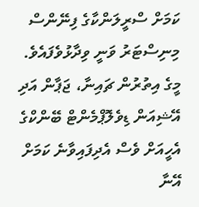ކަމަށް ސްރީލަންކާގެ ފިނޭންސް މިނިސްޓަރު ވަނީ ވިދާޅުވެފައެވެ. މީގެ އިތުރުން ޗައިނާ، ޖަޕާން އަދި އޭޝިއަން ޑިވެލޮޕްމެންޓް ބޭންކްގެ އެހީއަށް ވެސް އެދިފައިވާނެ ކަމަށް އޭނާ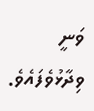ވަނީ ވިދާޅުވެފައެވެ.